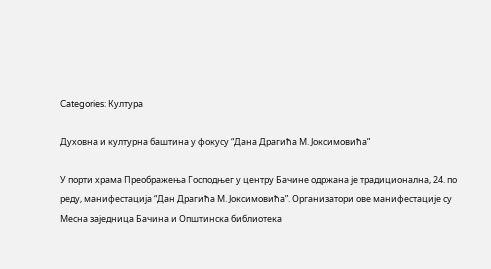Categories: Култура

Духовна и културна баштина у фокусу “Дана Драгића М. Јоксимовића”

У порти храма Преображења Господњег у центру Бачине одржана је традиционална, 24. по реду, манифестација “Дан Драгића М. Јоксимовића”. Организатори ове манифестације су Месна заједница Бачина и Општинска библиотека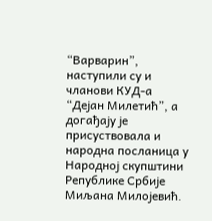“Варварин”, наступили су и чланови КУД-а “Дејан Милетић”, а догађају је присуствовала и народна посланица у Народној скупштини Републике Србије Миљана Милојевић.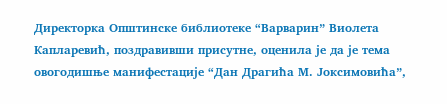Директорка Општинске библиотеке “Варварин” Виолета Капларевић, поздравивши присутне, оценила је да је тема овогодишње манифестације “Дан Драгића М. Јоксимовића”,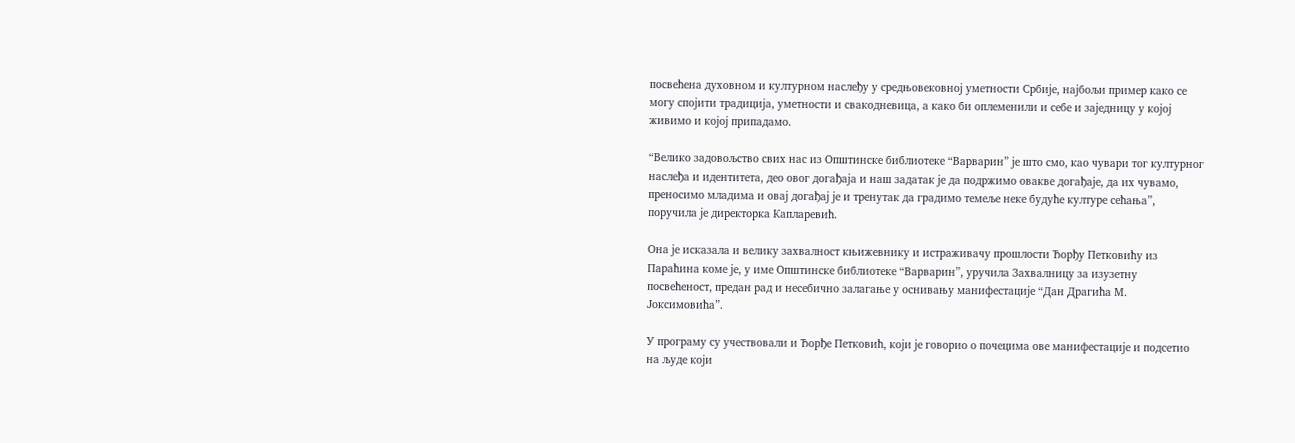посвећена духовном и културном наслеђу у средњовековној уметности Србије, најбољи пример како се могу спојити традиција, уметности и свакодневица, а како би оплеменили и себе и заједницу у којој живимо и којој припадамо.

“Велико задовољство свих нас из Општинске библиотеке “Варварин” је што смо, као чувари тог културног наслеђа и идентитета, део овог догађаја и наш задатак је да подржимо овакве догађаје, да их чувамо, преносимо младима и овај догађај је и тренутак да градимо темеље неке будуће културе сећања”, поручила је директорка Капларевић.

Она је исказала и велику захвалност књижевнику и истраживачу прошлости Ђорђу Петковићу из Параћина коме је, у име Општинске библиотеке “Варварин”, уручила Захвалницу за изузетну посвећеност, предан рад и несебично залагање у оснивању манифестације “Дан Драгића М. Јоксимовића”.

У програму су учествовали и Ђорђе Петковић, који је говорио о почецима ове манифестације и подсетио на људе који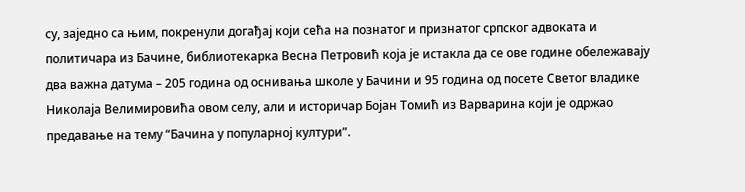су, заједно са њим, покренули догађај који сећа на познатог и признатог српског адвоката и политичара из Бачине, библиотекарка Весна Петровић која је истакла да се ове године обележавају два важна датума – 205 година од оснивања школе у Бачини и 95 година од посете Светог владике Николаја Велимировића овом селу, али и историчар Бојан Томић из Варварина који је одржао предавање на тему “Бачина у популарној култури”.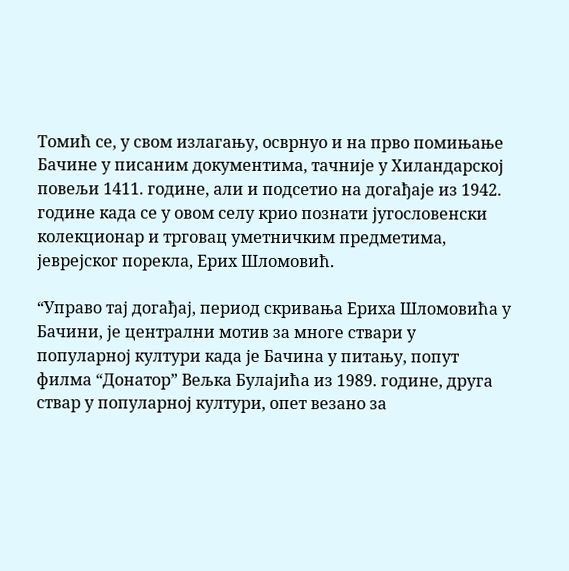Томић се, у свом излагању, осврнуо и на прво помињање Бачине у писаним документима, тачније у Хиландарској повељи 1411. године, али и подсетио на догађаје из 1942. године када се у овом селу крио познати југословенски колекционар и трговац уметничким предметима, јеврејског порекла, Ерих Шломовић.

“Управо тај догађај, период скривања Ериха Шломовића у Бачини, је централни мотив за многе ствари у популарној култури када је Бачина у питању, попут филма “Донатор” Вељка Булајића из 1989. године, друга ствар у популарној култури, опет везано за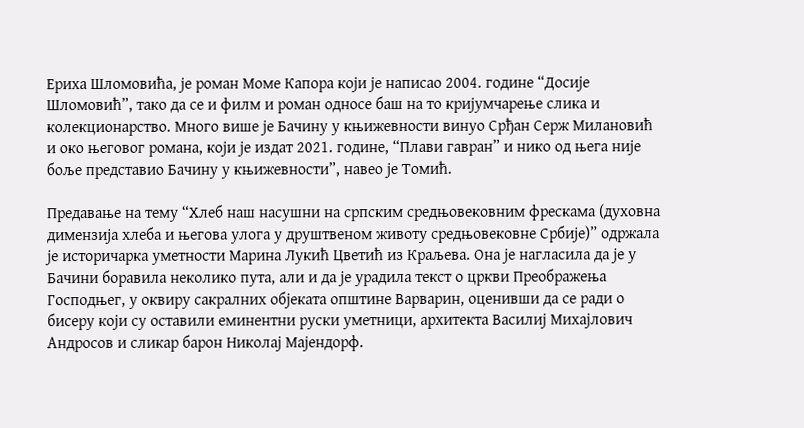Ериха Шломовића, је роман Моме Капора који је написао 2004. године “Досије Шломовић”, тако да се и филм и роман односе баш на то кријумчарење слика и колекционарство. Много више је Бачину у књижевности винуо Срђан Серж Милановић и око његовог романа, који је издат 2021. године, “Плави гавран” и нико од њега није боље представио Бачину у књижевности”, навео је Томић.

Предавање на тему “Хлеб наш насушни на српским средњовековним фрескама (духовна димензија хлеба и његова улога у друштвеном животу средњовековне Србије)” одржала је историчарка уметности Марина Лукић Цветић из Краљева. Она је нагласила да је у Бачини боравила неколико пута, али и да је урадила текст о цркви Преображења Господњег, у оквиру сакралних објеката општине Варварин, оценивши да се ради о бисеру који су оставили еминентни руски уметници, архитекта Василиј Михајлович Андросов и сликар барон Николај Мајендорф.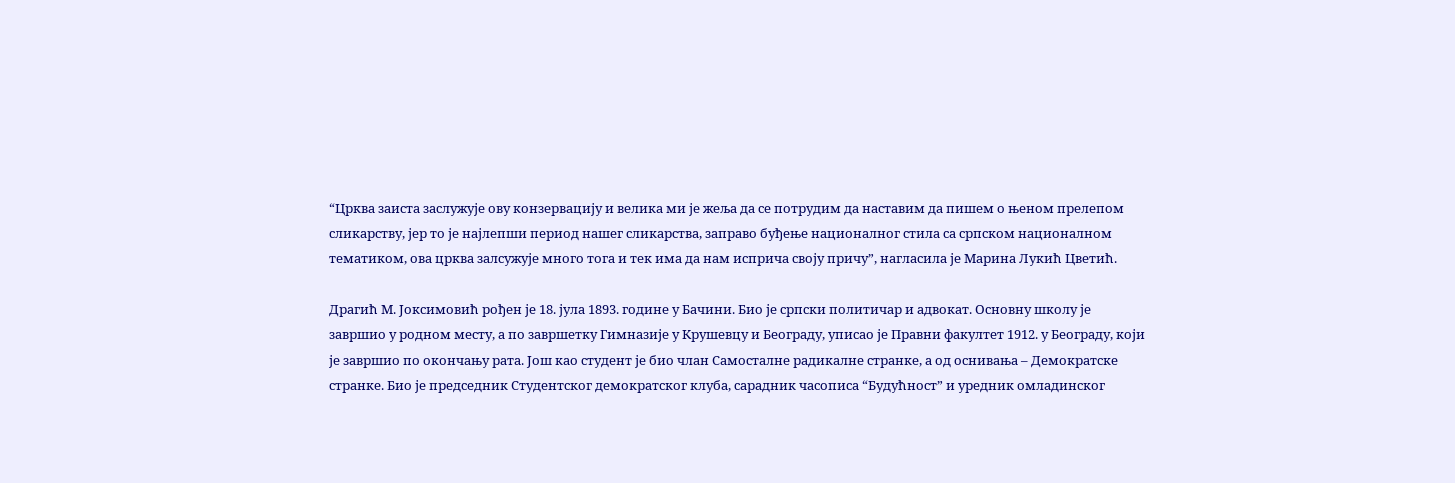“Црква заиста заслужује ову конзервацију и велика ми је жеља да се потрудим да наставим да пишем о њеном прелепом сликарству, јер то је најлепши период нашег сликарства, заправо буђење националног стила са српском националном тематиком, ова црква залсужује много тога и тек има да нам исприча своју причу”, нагласила је Марина Лукић Цветић.

Драгић М. Јоксимовић рођен је 18. јула 1893. године у Бачини. Био је српски политичар и адвокат. Основну школу је завршио у родном месту, а по завршетку Гимназије у Крушевцу и Београду, уписао је Правни факултет 1912. у Београду, који је завршио по окончању рата. Још као студент је био члан Самосталне радикалне странке, а од оснивања – Демократске странке. Био је председник Студентског демократског клуба, сарадник часописа “Будућност” и уредник омладинског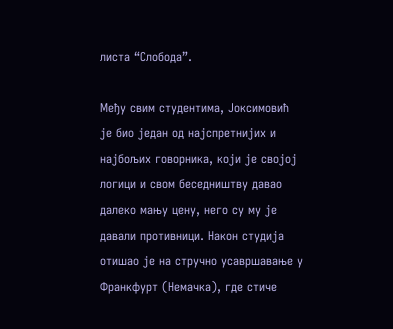листа “Слобода”.

Међу свим студентима, Јоксимовић је био један од најспретнијих и најбољих говорника, који је својој логици и свом беседништву давао далеко мању цену, него су му је давали противници. Након студија отишао је на стручно усавршавање у Франкфурт (Немачка), где стиче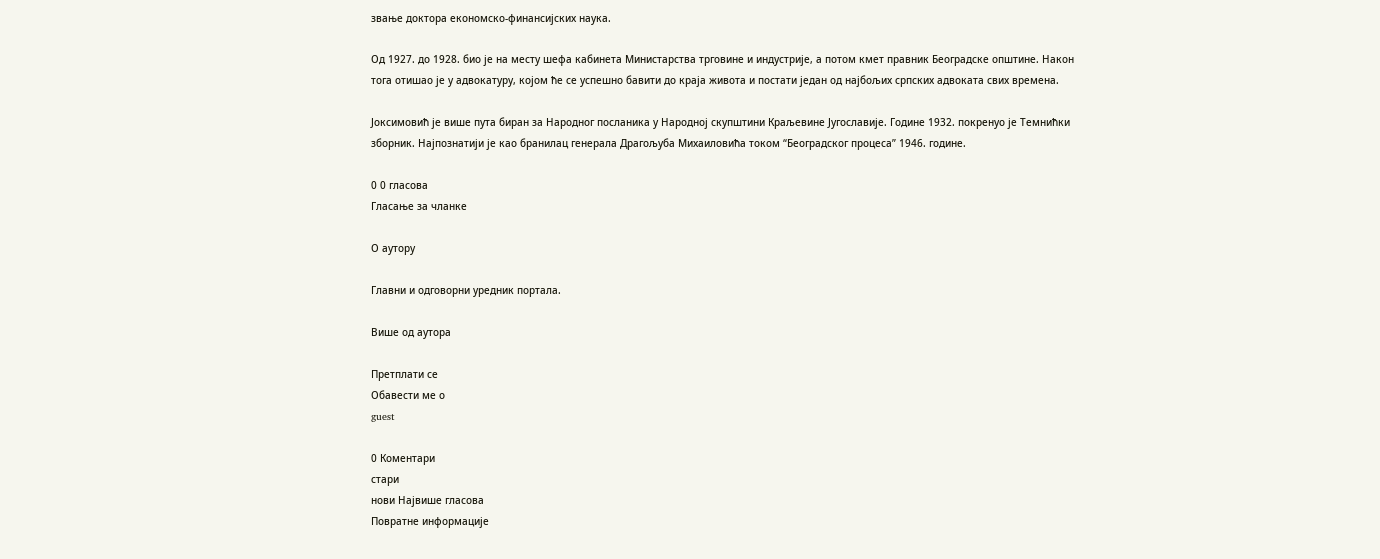звање доктора економско-финансијских наука.

Од 1927. до 1928. био је на месту шефа кабинета Министарства трговине и индустрије, а потом кмет правник Београдске општине. Након тога отишао је у адвокатуру, којом ће се успешно бавити до краја живота и постати један од најбољих српских адвоката свих времена.

Јоксимовић је више пута биран за Народног посланика у Народној скупштини Краљевине Југославије. Године 1932. покренуо је Темнићки зборник. Најпознатији је као бранилац генерала Драгољуба Михаиловића током “Београдског процеса” 1946. године.

0 0 гласова
Гласање за чланке

О аутору

Главни и одговорни уредник портала.

Више од аутора

Претплати се
Обавести ме о
guest

0 Коментари
стари
нови Највише гласова
Повратне информације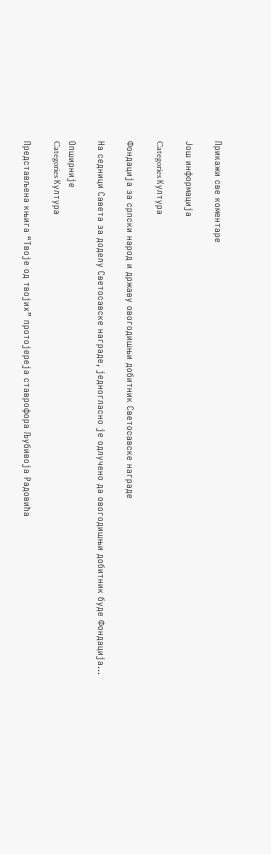Прикажи све коментаре

Још информација

Categories Култура

Фондација за српски народ и државу овогодишњи добитник Светосавске награде

На седници Савета за доделу Светосавске награде, једногласно је одлучено да овогодишњи добитник буде Фондација…

Опширније
Categories Култура

Представљена књига “Твоје од твојих” протојереја ставрофора Љубивоја Радовића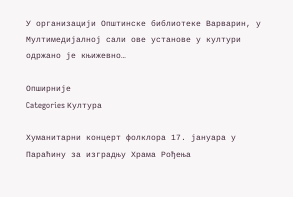У организацији Општинске библиотеке Варварин, у Мултимедијалној сали ове установе у култури одржано је књижевно…

Опширније
Categories Култура

Хуманитарни концерт фолклора 17. јануара у Параћину за изградњу Храма Рођења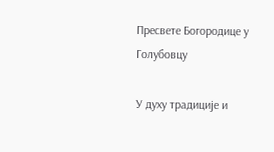Пресвете Богородице у Голубовцу

У духу традиције и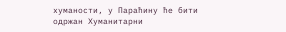хуманости, у Параћину ће бити одржан Хуманитарни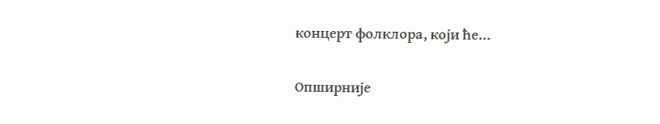концерт фолклора, који ће…

Опширније